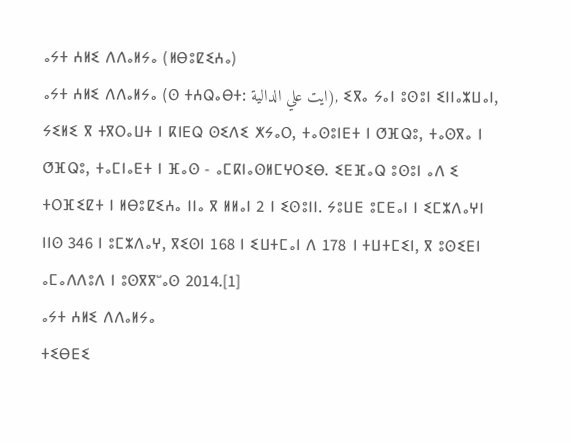ⴰⵢⵜ ⵄⵍⵉ ⴷⴷⴰⵍⵢⴰ (ⵍⴱⵓⵇⵉⵄⴰ)
ⴰⵢⵜ ⵄⵍⵉ ⴷⴷⴰⵍⵢⴰ (ⵙ ⵜⵄⵕⴰⴱⵜ: ايت علي الدالية), ⵉⴳⴰ ⵢⴰⵏ ⵓⵙⵓⵏ ⵉⵏⵏⴰⵣⵡⴰⵏ, ⵢⵉⵍⵉ ⴳ ⵜⴳⵔⴰⵡⵜ ⵏ ⴽⵏⴹⵕ ⵙⵉⴷⵉ ⵅⵢⴰⵔ, ⵜⴰⵙⵓⵏⴹⵜ ⵏ ⵚⴼⵕⵓ, ⵜⴰⵙⴳⴰ ⵏ ⵚⴼⵕⵓ, ⵜⴰⵎⵏⴰⴹⵜ ⵏ ⴼⴰⵙ - ⴰⵎⴽⵏⴰⵙⵍⵎⵖⵔⵉⴱ. ⵉⴹⴼⴰⵕ ⵓⵙⵓⵏ ⴰⴷ ⵉ ⵜⵔⴼⵉⵇⵜ ⵏ ⵍⴱⵓⵇⵉⵄⴰ ⵏⵏⴰ ⴳ ⵍⵍⴰⵏ 2 ⵏ ⵉⵙⵓⵏⵏ. ⵢⵓⵡⴹ ⵓⵎⴹⴰⵏ ⵏ ⵉⵎⵣⴷⴰⵖⵏ ⵏⵏⵙ 346 ⵏ ⵓⵎⵣⴷⴰⵖ, ⴳⵉⵙⵏ 168 ⵏ ⵉⵡⵜⵎⴰⵏ ⴷ 178 ⵏ ⵜⵡⵜⵎⵉⵏ, ⴳ ⵓⵙⵉⴹⵏ ⴰⵎⴰⴷⴷⵓⴷ ⵏ ⵓⵙⴳⴳⵯⴰⵙ 2014.[1]
ⴰⵢⵜ ⵄⵍⵉ ⴷⴷⴰⵍⵢⴰ
ⵜⵉⴱⴹⵉ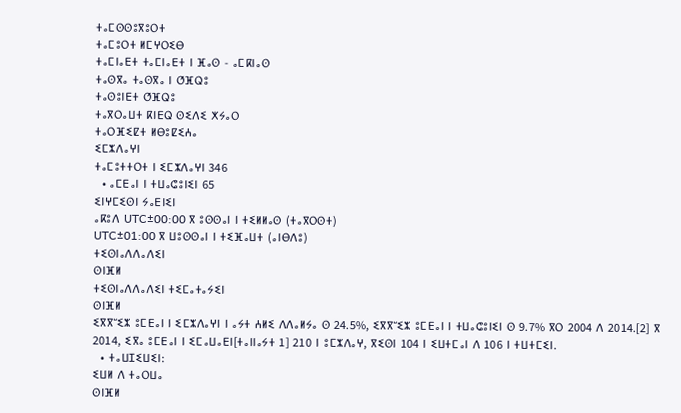ⵜⴰⵎⵙⵙⵓⴳⵓⵔⵜ
ⵜⴰⵎⵓⵔⵜ ⵍⵎⵖⵔⵉⴱ
ⵜⴰⵎⵏⴰⴹⵜ ⵜⴰⵎⵏⴰⴹⵜ ⵏ ⴼⴰⵙ - ⴰⵎⴽⵏⴰⵙ
ⵜⴰⵙⴳⴰ ⵜⴰⵙⴳⴰ ⵏ ⵚⴼⵕⵓ
ⵜⴰⵙⵓⵏⴹⵜ ⵚⴼⵕⵓ
ⵜⴰⴳⵔⴰⵡⵜ ⴽⵏⴹⵕ ⵙⵉⴷⵉ ⵅⵢⴰⵔ
ⵜⴰⵔⴼⵉⵇⵜ ⵍⴱⵓⵇⵉⵄⴰ
ⵉⵎⵣⴷⴰⵖⵏ
ⵜⴰⵎⵓⵜⵜⵔⵜ ⵏ ⵉⵎⵣⴷⴰⵖⵏ 346
  • ⴰⵎⴹⴰⵏ ⵏ ⵜⵡⴰⵛⵓⵏⵉⵏ 65
ⵉⵏⵖⵎⵉⵙⵏ ⵢⴰⴹⵏⵉⵏ
ⴰⴽⵓⴷ UTC±00:00 ⴳ ⵓⵙⵙⴰⵏ ⵏ ⵜⵉⵍⵍⴰⵙ (ⵜⴰⴳⵔⵙⵜ)
UTC±01:00 ⴳ ⵡⵓⵙⵙⴰⵏ ⵏ ⵜⵉⴼⴰⵡⵜ (ⴰⵏⴱⴷⵓ)
ⵜⵉⵙⵏⴰⴷⴷⴰⴷⵉⵏ
ⵙⵏⴼⵍ
ⵜⵉⵙⵏⴰⴷⴷⴰⴷⵉⵏ ⵜⵉⵎⴰⵜⴰⵢⵉⵏ
ⵙⵏⴼⵍ
ⵉⴳⴳⵯⵉⵣ ⵓⵎⴹⴰⵏ ⵏ ⵉⵎⵣⴷⴰⵖⵏ ⵏ ⴰⵢⵜ ⵄⵍⵉ ⴷⴷⴰⵍⵢⴰ ⵙ 24.5%, ⵉⴳⴳⵯⵉⵣ ⵓⵎⴹⴰⵏ ⵏ ⵜⵡⴰⵛⵓⵏⵉⵏ ⵙ 9.7% ⴳⵔ 2004 ⴷ 2014.[2] ⴳ 2014, ⵉⴳⴰ ⵓⵎⴹⴰⵏ ⵏ ⵉⵎⴰⵡⴰⴹⵏ[ⵜⴰⵏⵏⴰⵢⵜ 1] 210 ⵏ ⵓⵎⵣⴷⴰⵖ, ⴳⵉⵙⵏ 104 ⵏ ⵉⵡⵜⵎⴰⵏ ⴷ 106 ⵏ ⵜⵡⵜⵎⵉⵏ.
  • ⵜⴰⵡⵊⵉⵡⵉⵏ:
ⵉⵡⵍ ⴷ ⵜⴰⵔⵡⴰ
ⵙⵏⴼⵍ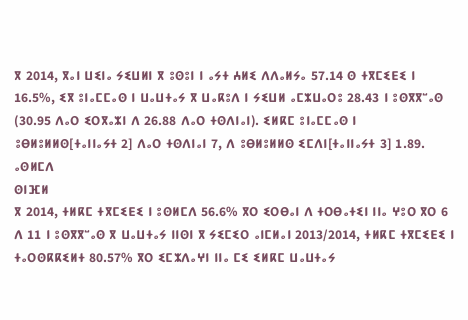ⴳ 2014, ⴳⴰⵏ ⵡⵉⵏⴰ ⵢⵉⵡⵍⵏ ⴳ ⵓⵙⵓⵏ ⵏ ⴰⵢⵜ ⵄⵍⵉ ⴷⴷⴰⵍⵢⴰ 57.14 ⵙ ⵜⴳⵎⵉⴹⵉ ⵏ 16.5%, ⵉⴳ ⵓⵏⴰⵎⵎⴰⵙ ⵏ ⵡⴰⵡⵜⴰⵢ ⴳ ⵡⴰⴽⵓⴷ ⵏ ⵢⵉⵡⵍ ⴰⵎⵣⵡⴰⵔⵓ 28.43 ⵏ ⵓⵙⴳⴳⵯⴰⵙ (30.95 ⴷⴰⵔ ⵉⵔⴳⴰⵣⵏ ⴷ 26.88 ⴷⴰⵔ ⵜⵙⴷⵏⴰⵏ). ⵉⵍⴽⵎ ⵓⵏⴰⵎⵎⴰⵙ ⵏ ⵓⴱⵍⵓⵍⵍⵙ[ⵜⴰⵏⵏⴰⵢⵜ 2] ⴷⴰⵔ ⵜⵙⴷⵏⴰⵏ 7, ⴷ ⵓⴱⵍⵓⵍⵍⵙ ⵉⵎⴷⵏ[ⵜⴰⵏⵏⴰⵢⵜ 3] 1.89.
ⴰⵙⵍⵎⴷ
ⵙⵏⴼⵍ
ⴳ 2014, ⵜⵍⴽⵎ ⵜⴳⵎⵉⴹⵉ ⵏ ⵓⵙⵍⵎⴷ 56.6% ⴳⵔ ⵉⵔⴱⴰⵏ ⴷ ⵜⵔⴱⴰⵜⵉⵏ ⵏⵏⴰ ⵖⵓⵔ ⴳⵔ 6 ⴷ 11 ⵏ ⵓⵙⴳⴳⵯⴰⵙ ⴳ ⵡⴰⵡⵜⴰⵢ ⵏⵏⵙⵏ ⴳ ⵢⵉⵎⵉⵔ ⴰⵏⵎⵍⴰⵏ 2013/2014, ⵜⵍⴽⵎ ⵜⴳⵎⵉⴹⵉ ⵏ ⵜⴰⵔⵙⴽⴽⵉⵍⵜ 80.57% ⴳⵔ ⵉⵎⵣⴷⴰⵖⵏ ⵏⵏⴰ ⵎⵉ ⵉⵍⴽⵎ ⵡⴰⵡⵜⴰⵢ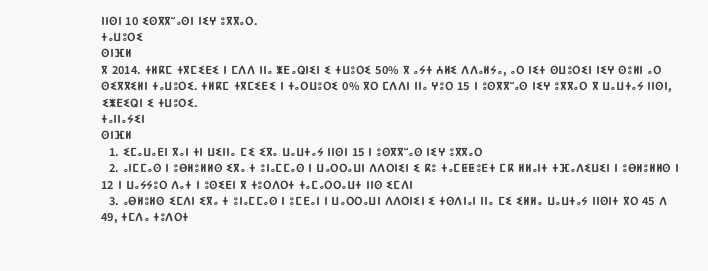ⵏⵏⵙⵏ 10 ⵉⵙⴳⴳⵯⴰⵙⵏ ⵏⵉⵖ ⵓⴳⴳⴰⵔ.
ⵜⴰⵡⵓⵔⵉ
ⵙⵏⴼⵍ
ⴳ 2014. ⵜⵍⴽⵎ ⵜⴳⵎⵉⴹⵉ ⵏ ⵎⴷⴷ ⵏⵏⴰ ⵥⴹⴰⵕⵏⵉⵏ ⵉ ⵜⵡⵓⵔⵉ 50% ⴳ ⴰⵢⵜ ⵄⵍⵉ ⴷⴷⴰⵍⵢⴰ, ⴰⵔ ⵏⵉⵜ ⵙⵡⵓⵔⵉⵏ ⵏⵉⵖ ⵙⵓⵍⵏ ⴰⵔ ⵙⵉⴳⴳⵉⵍⵏ ⵜⴰⵡⵓⵔⵉ. ⵜⵍⴽⵎ ⵜⴳⵎⵉⴹⵉ ⵏ ⵜⴰⵔⵡⵓⵔⵉ 0% ⴳⵔ ⵎⴷⴷⵏ ⵏⵏⴰ ⵖⵓⵔ 15 ⵏ ⵓⵙⴳⴳⵯⴰⵙ ⵏⵉⵖ ⵓⴳⴳⴰⵔ ⴳ ⵡⴰⵡⵜⴰⵢ ⵏⵏⵙⵏ, ⵉⵥⴹⵉⵕⵏ ⵉ ⵜⵡⵓⵔⵉ.
ⵜⴰⵏⵏⴰⵢⵉⵏ
ⵙⵏⴼⵍ
  1. ⵉⵎⴰⵡⴰⴹⵏ ⴳⴰⵏ ⵜⵏ ⵡⵉⵏⵏⴰ ⵎⵉ ⵉⴳⴰ ⵡⴰⵡⵜⴰⵢ ⵏⵏⵙⵏ 15 ⵏ ⵓⵙⴳⴳⵯⴰⵙ ⵏⵉⵖ ⵓⴳⴳⴰⵔ
  2. ⴰⵏⵎⵎⴰⵙ ⵏ ⵓⴱⵍⵓⵍⵍⵙ ⵉⴳⴰ ⵜ ⵓⵏⴰⵎⵎⴰⵙ ⵏ ⵡⴰⵔⵔⴰⵡⵏ ⴷⴷⵔⵏⵉⵏ ⵉ ⴽⵓ ⵜⴰⵎⵟⵟⵓⴹⵜ ⵎⴽ ⵍⵍⴰⵏⵜ ⵜⴼⴰⴷⵉⵡⵉⵏ ⵏ ⵓⴱⵍⵓⵍⵍⵙ ⵏ 12 ⵏ ⵡⴰⵢⵢⵓⵔ ⴷⴰⵜ ⵏ ⵓⵙⵉⴹⵏ ⴳ ⵜⵓⵔⴷⵔⵜ ⵜⴰⵎⴰⵔⵔⴰⵡⵜ ⵏⵏⵙ ⵉⵎⴷⵏ
  3. ⴰⴱⵍⵓⵍⵙ ⵉⵎⴷⵏ ⵉⴳⴰ ⵜ ⵓⵏⴰⵎⵎⴰⵙ ⵏ ⵓⵎⴹⴰⵏ ⵏ ⵡⴰⵔⵔⴰⵡⵏ ⴷⴷⵔⵏⵉⵏ ⵉ ⵜⵙⴷⵏⴰⵏ ⵏⵏⴰ ⵎⵉ ⵉⵍⵍⴰ ⵡⴰⵡⵜⴰⵢ ⵏⵏⵙⵏⵜ ⴳⵔ 45 ⴷ 49, ⵜⵎⴷⴰ ⵜⵓⴷⵔⵜ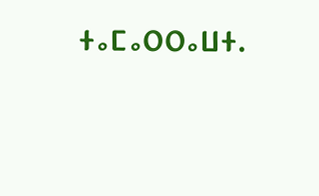ⵜⴰⵎⴰⵔⵔⴰⵡⵜ.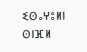ⵉⵙⴰⵖⵓⵍⵏ
ⵙⵏⴼⵍ